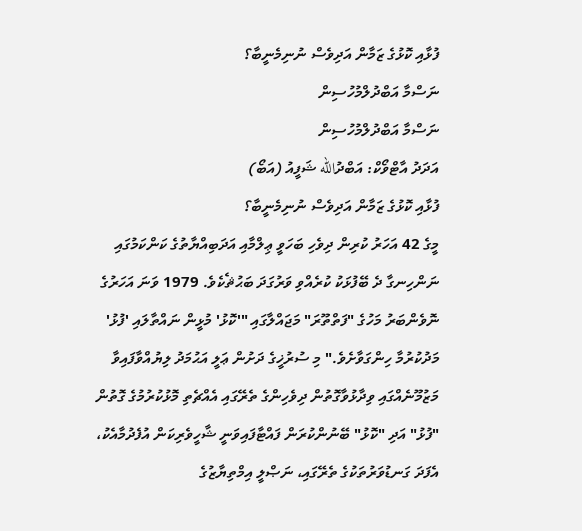ފުޅާއި ކޮޅުގެ ޒަމާން އަދިވެސް ނުނިމެނީބާ؟
ނަސްމާ އަބްދުލްމުހުސިން
ނަސްމާ އަބްދުލްމުހުސިން
އަދަދު އާޓްވޯކް: އަބްދުالله ޝަފީއު (އަބޯ)
ފުޅާއި ކޮޅުގެ ޒަމާން އަދިވެސް ނުނިމެނީބާ؟
މީގެ 42 އަހަރު ކުރިން ދިވެހި ބަހަވީ ޢިލްމާއި އަދަބިއްޔާތުގެ ކަންކަމުގައި ނަންހިނގާ ދެ ބޭފުޅަކު ކުރެއްވި ވަރުގަދަ ބަޙުޘެކެވެ. 1979 ވަނަ އަހަރުގެ ނޮވެންބަރު މަހުގެ "ފަތްތޫރަ" މަޖައްލާގައި "'ކޮޅު' މުޅީން ނައްތާލައި 'ފުޅު' މަދުކުރުމާ ހިންގަވާށެވެ." މި ސުރުޚީގެ ދަށުން ޢަލީ އަޙުމަދު ލިޔުއްވާފައިވާ މަޒުމޫނެއްގައި ވިދާޅުވާގޮތުން ދިވެހިންގެ ތެރޭގައި އެއްޗެތި މޮޅުކުރުމުގެ ގޮތުން "ފުޅު" އަދި "ކޮޅު" ބޭނުންކުރަން ފައްޓާފައިވަނީ ޝާހީވެރިކަން އުފެދުމާއެކު، އެފަދަ ގަނޑުވަރުތަކުގެ ތެރޭގައި، ނަޞްލީ އިމްތިޔާޒުގެ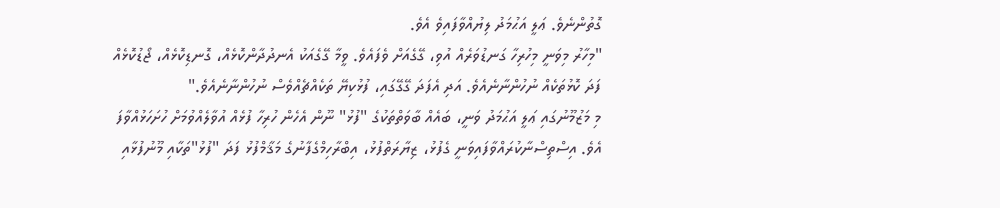ގޮތުންނެވެ. ޢަލީ އަޙުމަދު ލިޔުއްވާފައިވެ އެވެ.
"މިހާރު މިވަނީ މިހުރިހާ ގަނޑުވަރެއް އުވި، ގޭގެއަށް ވެފައެވެ. ވީމާ ގޭގެއަކު އެނދުދާންކޮޅެއް، ގޮނޑިކޮޅެއް، ޖޯޑުކޮޅެއް ފަދަ ކޮޅުތަކެއް ނުހުންނާނެއެވެ. އަދި އެފަދަ ގޭގޭގައި، ފުޅުކިޔޭ ތަކެއްޗެއްވެސް ނުހުންނާނެއެވެ."
މި މަޒުމޫނުގައި ޢަލީ އަޙުމަދު ވަނީ، ބައެއް ބާވަތްތަކުގެ "ފުޅު" ނޫން އެހެން ހުރިހާ ފުޅެއް އުވާލެއްވުމަށް ހުށަހަޅުއްވާފަ އެވެ. އިސްތިސްނާކުރައްވާފައިވަނީ ގެފުޅު، ޒިޔާރަތްފުޅު، އިބްރާހިމްގެފާނުގެ މަޤާމްފުޅު ފަދަ "ފުޅު"ތަކާއި މޫނުފުޅާއި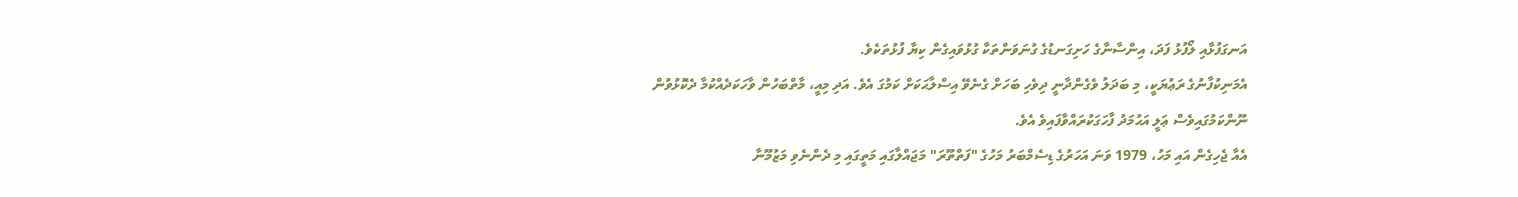އަނގަފުޅާއި ލޯފުޅު ފަދަ، އިންސާނާގެ ހަށިގަނޑުގެ ގުނަވަންތަކާ ގުޅުވައިގެން ކިޔާ ފުޅުތަކެވެ.
އެމަނިކުފާނުގެ ރަޢުޔަކީ، މި ބަދަލު ވެގެންދާނީ ދިވެހި ބަހަށް ގެނެވޭ އިސްލާޙަކަށް ކަމުގަ އެވެ. އަދި މިއީ، މާތްބަހުން ވާހަކަދެއްކުމާ ދެކޮޅުވުން ނޫންކަމުގައިވެސް ޢަލީ އަޙުމަދު ފާހަގަކުރައްވާފައިވެ އެވެ.
އެއާ ޖެހިގެން އައި މަހު، 1979 ވަނަ އަހަރުގެ ޑިސެމްބަރު މަހުގެ "ފަތްތޫރަ" މަޖައްލާގައި މަތީގައި މި ދެންނެވި މަޒުމޫނާ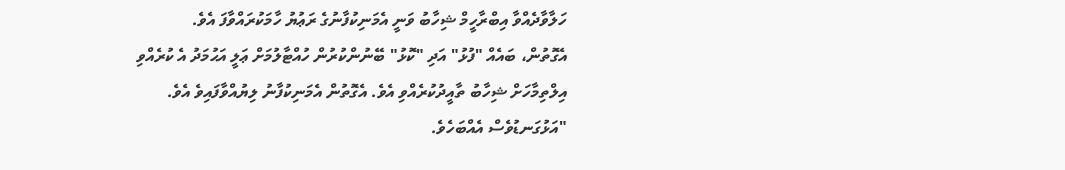ހަލާވާދެއްވާ އިބްރާހީމް ޝިހާބު ވަނީ އެމަނިކުފާނުގެ ރަޢުޔު ހާމަކުރައްވާފަ އެވެ.
އެގޮތުން، ބައެއް "ފުޅު" އަދި "ކޮޅު" ބޭނުންކުރުން ހުއްޓާލުމަށް ޢަލީ އަޙުމަދު އެ ކުރެއްވި އިލްތިމާހަށް ޝިހާބު ތާއީދުކުރެއްވި އެވެ. އެގޮތުން އެމަނިކުފާނު ލިޔުއްވާފައިވެ އެވެ.
"އަޅުގަނޑުވެސް އެއްބަހެވެ.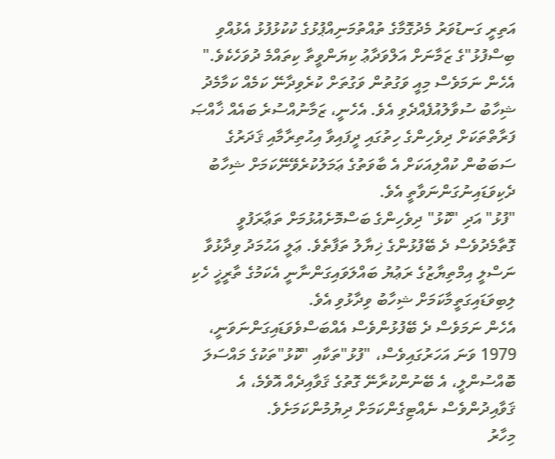އަތިރީ ގަނޑުވަރު މެދުގޮމާގެ ތުއްތުމަނިއްޕުޅުގެ ކުކުޅުފުޅު އެޅުއްވި ބިސްފުޅު"ގެ ޒަމާނަށް އަލްވަދާޢު ކިޔަންވީތާ ކިތައްމެ ދުވަހެކެވެ."
އެހެން ނަމަވެސް މިއީ ވަގުތުން ވަގުތަށް ކުރެވިދާނޭ ކަމެއް ކަމާމެދު ޝިހާބު ސުވާލުއުފެއްދެވި އެވެ. އެހެނީ، ޒަމާނުއްސުރެ ބައެއް ޚާއްޞަ ފަރާތްތަކަށް ދިވެހިންގެ ހިތުގައި ދީފައިވާ އިޙުތިރާމާއި ޤަދަރުގެ ސަބަބުން ކުއްލިއަކަށް އެ ބާވަތުގެ ޢަމަލުކުރެވޭނޭކަމަށް ޝިހާބު ދެކިވަޑައިނުގަންނަވާތީ އެވެ.
"ފުޅު" އަދި "ކޮޅު" ދިވެހިންގެ ބަސްމޮށެއުޅުމަށް ތަޢާރަފުވީ ގޮތާމެދުވެސް ދެ ބޭފުޅުންގެ ޚިޔާލު ތަފާތެވެ. ޢަލީ އަޙުމަދު ވިދާޅުވާ ނަސްލީ އިމްތިޔާޒުގެ ރަޢުޔު ބައްލަވައިގަންނާނީ އެކަމުގެ ތާރީޚީ ހެކި ލިބިވަޑައިގަތީމާކަމަށް ޝިހާބު ވިދާޅުވި އެވެ.
އެހެން ނަމަވެސް ދެ ބޭފުޅުންވެސް އެއްބަސްވެވަޑައިގަންނަވަނީ، 1979 ވަނަ އަހަރުގައިވެސް، "ފުޅު"ތަކާއި "ކޮޅު"ތަކުގެ މައްސަލަ ބޮއްސުންލީ، އެ ބޭނުންކުރާނޭ ގޮތުގެ ޤަވާއިދެއް އޮވެމެ، އެ ޤަވާއިދުންވެސް ނެއްޓިގެންކަމަށް ދިޔުމުންކަމަށެވެ.
މިހާރު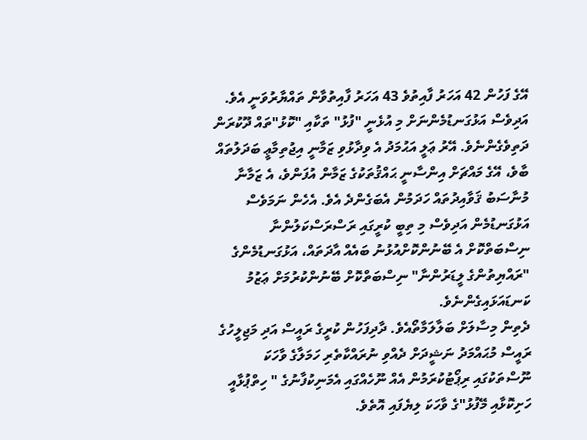އޭގެ ފަހުން 42 އަހަރު ފާއިތުވެ 43 އަހަރު ފާއިތުވާން ތައްޔާރުވަނީ އެވެ. އަދިވެސް އަޅުގަނޑުމެންނަށް މި އުޅެނީ "ފުޅު" ތަކާއި "ކޮޅު"ތައް ދޫކުރަން ދަތިވެގެންނެވެ. އޭރު ޢަލީ އަޙުމަދު އެ ވިދާޅުވި ޒަމާނީ އިޖުތިމާޢީ ބަދަލުތައް ބާވެ، އޭގެ މައްޗަށް އިންސާނީ ޙައްޤުތަކުގެ ޒަމާން އުފަންވެ، އެ ޒަމާނާ މުނާސަބު ޤަވާއިދުތައް ހަދަމުން އެބަގެންދެ އެވެ. އެހެން ނަމަވެސް އަޅުގަނޑުމެން އަދިވެސް މި ތިބީ ކުރީގައި ރަސްރަސްކަލުންނާ ނިސްބަތްކޮށް އެ ބޭނުންކޮށްއުޅުނު ބައެއް އާދަތައް، އަޅުގަނޑުމެންގެ "ރައްޔިތުންގެ ލީޑަރުންނާ" ނިސްބަތްކޮށް ބޭނުންކުރުމަށް ޢަޒުމު ކަނޑައަޅައިގެންނެވެ.
ދެތިން މިސާލަށް ބަލާލަމާތޯއެވެ. ދާދިފަހުން ކުރީގެ ރައީސް އަދި މަޖިލީހުގެ ރައީސް މުޙައްމަދު ނަޝީދަށް ދެއްވި ނުރައްކާތެރި ހަމަލާގެ ވާހަކަ ނޫސްތަކުގައި ރިޕޯޓުކުރަމުން އެއް ނޫހެއްގައި އެމަނިކުފާނުގެ " ހިތްޕުޅާއީ ހަށިކޮޅާއި މޭފުޅު"ގެ ވާހަކަ ލިޔެފައި އޮތެވެ.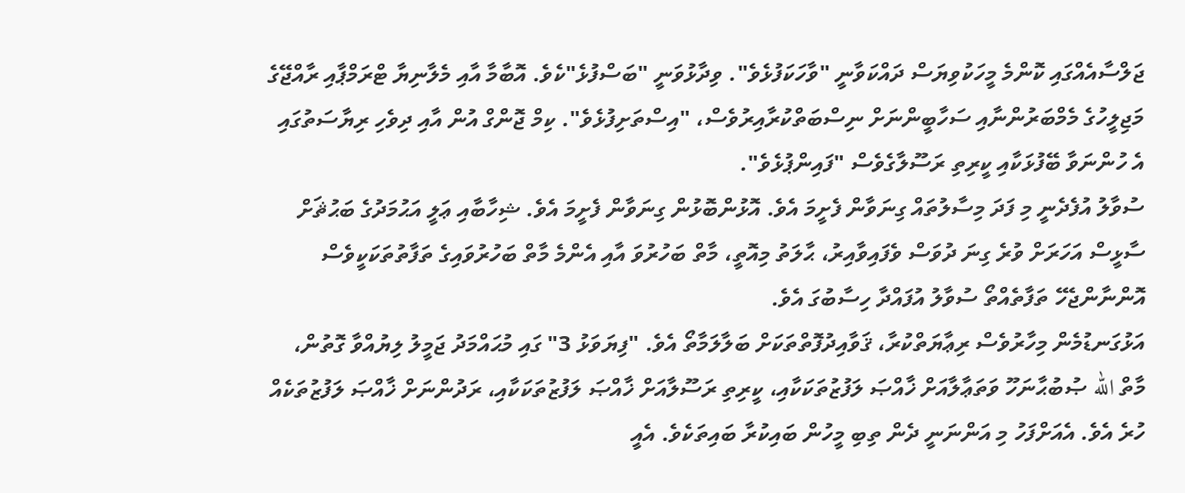ޖަލްސާއެއްގައި ކޮންމެ މީހަކުވިޔަސް ދައްކަވާނީ "ވާހަކަފުޅެވެ". ވިދާޅުވަނީ "ބަސްފުޅެ"ކެވެ. އޮބާމާ އާއި މެލާނިޔާ ޓްރަމްޕާއި ރާއްޖޭގެ މަޖިލީހުގެ މެމްބަރުންނާއި ސަހާބީންނަށް ނިސްބަތްކުރާއިރުވެސް، "އިސްތަށިފުޅެވެ". ކިމް ޖޮންގް އުން އާއި ދިވެހި ރިޔާސަތުގައި އެ ހުންނަވާ ބޭފުޅަކާއި ކީރިތި ރަސޫލާގެވެސް "ފައިންޕުޅެވެ".
ސުވާލު އުފެދެނީ މި ފަދަ މިސާލުތައް ގިނަވާން ފެށީމަ އެވެ. އޮޅުންބޮޅުން ގިނަވާން ފެށީމަ އެވެ. ޝިހާބާއި ޢަލީ އަޙުމަދުގެ ބަޙުޘަށް ސާޅީސް އަހަރަށް ވުރެ ގިނަ ދުވަސް ވެފައިވާއިރު، ޙާލަތު މިއޮތީ، މާތް ބަހުރުވަ އާއި އެންމެ މާތް ބަހުރުވައިގެ ތަފާތުތަކަކީވެސް އޮންނާންޖެހޭ ތަފާތެއްތޯ ސުވާލު އުފައްދާ ހިސާބުގަ އެވެ.
އަޅުގަނޑުމެން މިހާރުވެސް ރިޢާޔަތްކުރާ، ޤަވާއިދުފޮތްތަކަށް ބަލާލަމާތޯ އެވެ. "ފިޔަވަޅު 3" ގައި މުޙައްމަދު ޖަމީލު ލިޔުއްވާ ގޮތުން، މާތް الله ޞުބުޙާނަހޫ ވަތަޢާލާއަށް ޚާއްޞަ ލަފުޒުތަކަކާއި، ކީރިތި ރަސޫލާއަށް ޚާއްޞަ ލަފުޒުތަކަކާއި، ރަދުންނަށް ޚާއްޞަ ލަފުޒުތަކެއް ހުރެ އެވެ. އެއަށްފަހު މި އަންނަނީ ދެން ތިބި މީހުން ބައިކުރާ ބައިތަކެވެ. އެއީ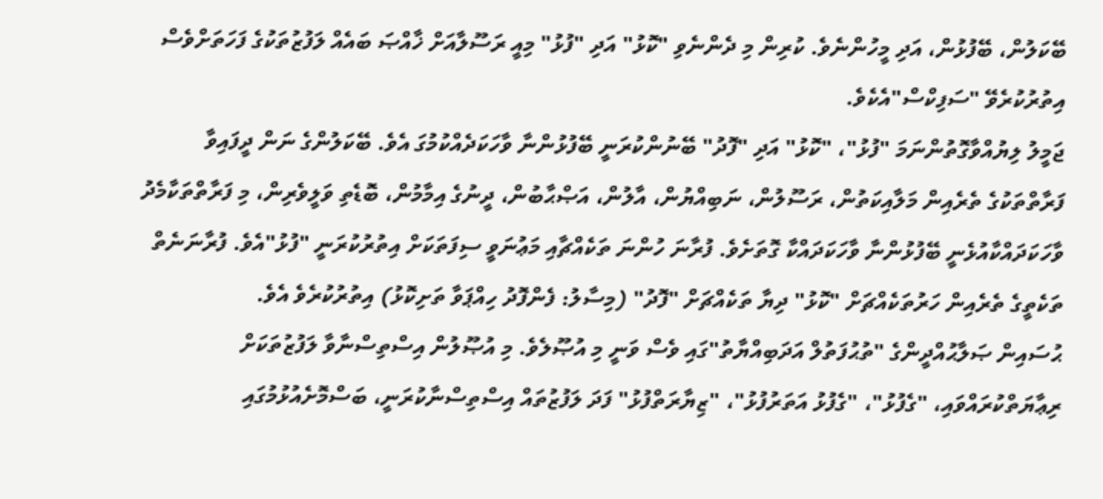ބޭކަލުން، ބޭފުޅުން، އަދި މީހުންނެވެ. ކުރިން މި ދެންނެވި "ކޮޅު" އަދި "ފުޅު" މިއީ ރަސޫލާއަށް ޚާއްޞަ ބައެއް ލަފުޒުތަކުގެ ފަހަތަށްވެސް އިތުރުކުރެވޭ "ސަފިކްސް"އެކެވެ.
ޖަމީލު ލިޔުއްވާގޮތުންނަމަ "ފުޅު"، "ކޮޅު" އަދި "ފޮދު" ބޭނުންކުރަނީ ބޭފުޅުންނާ ވާހަކަދެއްކުމުގަ އެވެ. ބޭކަލުންގެ ނަން ދީފައިވާ ފަރާތްތަކުގެ ތެރެއިން މަލާއިކަތުން، ރަސޫލުން، ނަބިއްޔުން، އާލުން، އަޞްޙާބުން، ދީނުގެ އިމާމުން، ބޮޑެތި ވަލީވެރިން، މި ފަރާތްތަކާމެދު ވާހަކަދައްކާއުޅެނީ ބޭފުޅުންނާ ވާހަކަދައްކާ ގޮތަށެވެ. ފުރާނަ ހުންނަ ތަކެއްޗާއި މަޢުނަވީ ސިފަތަކަށް އިތުރުކުރަނީ "ފުޅު"އެވެ. ފުރާނަނެތް ތަކެތީގެ ތެރެއިން ހަރުތަކެއްޗަށް "ކޮޅު" ދިޔާ ތަކެއްޗަށް "ފޮދު" (މިސާލު: ފެންފޮދު ހިއްޕަވާ ތަށިކޮޅު) އިތުރުކުރެވެ އެވެ.
ޙުސައިން ޞަލާޙުއްދީންގެ "ތުޙުފަތުލް އަދަބިއްޔާތު"ގައި ވެސް ވަނީ މި އުޞޫލެވެ. މި އުޞޫލުން އިސްތިސްނާވާ ލަފުޒުތަކަށް ރިޢާޔަތްކުރައްވައި، "ގެފުޅު"، "ގެފުޅު އަތަރުފުޅު"، "ޒިޔާރަތްފުޅު" ފަދަ ލަފުޒުތައް އިސްތިސްނާކުރަނީ، ބަސްމޮށެއުޅުމުގައި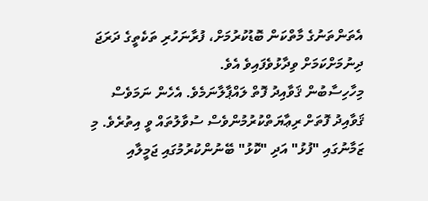އެތަންތަނުގެ މާތްކަން ބޮޑުކުރުމަށް، ފުރާނަހުރި ތަކެތީގެ ދަރަޖަ ދިނުމަށްކަމަށް ވިދާޅުވެފައިވެ އެވެ.
މިހާހިސާބުން ޤަވާއިދު ފޮތް ލައްޕާލާނަމެވެ. އެހެން ނަމަވެސް ޤަވާއިދު ފޮތަށް ރިޢާޔަތްކުރުމުންވެސް ސުވާލުތައް ވީ އިތުރެވެ. މި ޒަމާނުގައި "ފުޅު" އަދި "ކޮޅު" ބޭނުންކުރުމުގައި ޖަމީލާއި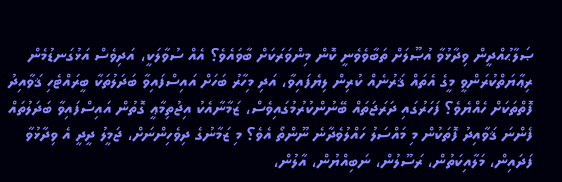ޞަލާޙުއްދީން ވިދާޅުވާ އުޞޫލަށް ތަބާވެވެނީ ކޮން މިންވަރަކަށް ބާވައެވެ؟ އެއް ސުވާލަކީ، އަދިވެސް އަޅުގަނޑުމެން ރިޢާޔަތްކުރަންވީ މީގެ އެތައް ޤަރުނެއް ކުރިން ލިޔެފައިވާ، އަދި މިހާރު ބަހަށް އައިސްފައިވާ ބަދަލުތަކާ ބީރައްޓެހި ޤަވާއިދު ފޮތްތަކަށް ހެއްޔެވެ؟ ފަހަރުގައި ދަރަޖަތައް ބޭނުންކުރުމުގައިވެސް، ޒަމާނާއެކު އިޖުތިމާޢީ ގޮތުން އައިސްފައިވާ ބަދަލުތައް ފެންނަ ޤަވާއިދު ފޮތަކުން މި މައްސަލު ހައްލުވެދާނެ ނޫންތޯ އެވެ؟ މި ޒަމާނުގެ ދިވެހިންނަށް، ޖަމީލު ދީދީ އެ ވިދާޅުވާ ފަދައިން، މަލާއިކަތުން، ރަސޫލުން، ނަބިއްޔުން، އާލުން،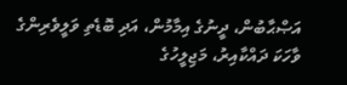އަޞްޙާބުން، ދީނުގެ އިމާމުން، އަދި ބޮޑެތި ވަލީވެރިންގެ ވާހަކަ ދައްކާއިރު، މަޖިލީހުގެ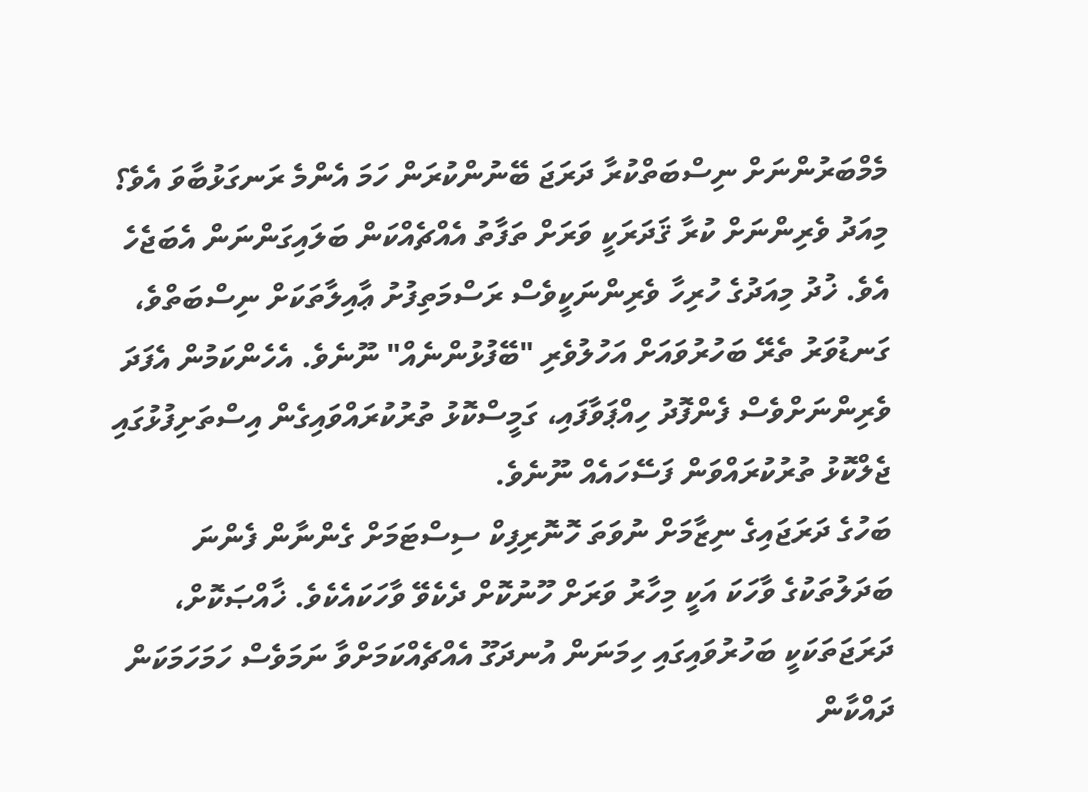މެމްބަރުންނަށް ނިސްބަތްކުރާ ދަރަޖަ ބޭނުންކުރަން ހަމަ އެންމެ ރަނގަޅުބާވަ އެވެ؟
މިއަދު ވެރިންނަށް ކުރާ ޤަދަރަކީ ވަރަށް ތަފާތު އެއްޗެއްކަން ބަލައިގަންނަން އެބަޖެހެ އެވެ. ޚުދު މިއަދުގެ ހުރިހާ ވެރިންނަކީވެސް ރަސްމަތިފުށު ޢާއިލާތަކަށް ނިސްބަތްވެ، ގަނޑުވަރު ތެރޭ ބަހުރުވައަށް އަހުލުވެރި "ބޭފުޅުންނެއް" ނޫނެވެ. އެހެންކަމުން އެފަދަ ވެރިންނަށްވެސް ފެންފޮދު ހިއްޕަވާފައި، ގަމީސްކޮޅު ތުރުކުރައްވައިގެން އިސްތަށިފުޅުގައި ޖެލްކޮޅު ތުރުކުރައްވަން ފަސޭހައެއް ނޫނެވެ.
ބަހުގެ ދަރަޖައިގެ ނިޒާމަށް ނުވަތަ ހޮނޮރިފިކް ސިސްޓަމަށް ގެންނާން ފެންނަ ބަދަލުތަކުގެ ވާހަކަ އަކީ މިހާރު ވަރަށް ހޫނުކޮށް ދެކެވޭ ވާހަކައެކެވެ. ޚާއްޞަކޮށް، ދަރަޖަތަކަކީ ބަހުރުވައިގައި ހިމަނަން އުނދަގޫ އެއްޗެއްކަމަށްވާ ނަމަވެސް ހަމަހަމަކަން ދައްކާން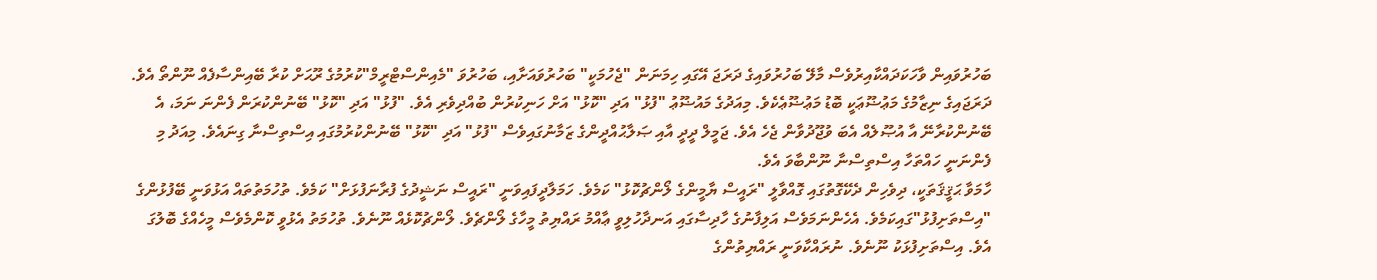ބަހުރުވައިން ވާހަކަދައްކާއިރުވެސް މާލޭ ބަހުރުވައިގެ ދަރަޖަ އޭގައި ހިމަނަން "ޖެހުމަކީ" ބަހުރުވައަށާއި، ބަހުރުވަ "މެއިންސްޓްރީމް"ކުރުމުގެ ރޫޙަށް ކުރާ ބޭއިންސާފެއް ނޫންތޯ އެވެ.
ދަރަޖައިގެ ނިޒާމުގެ މަޢުޟޫޢަކީ ބޮޑު މަޢުޟޫޢެކެވެ. މިއަދުގެ މައުޟޫޢު "ފުޅު" އަދި "ކޮޅު" އަށް ހަނިކުރުން ބުއްދިވެރި އެވެ. "ފުޅު" އަދި "ކޮޅު" ބޭނުންކުރަން ފެންނަ ނަމަ، އެ ބޭނުންކުރާނޭ އާ އުޞޫލެއް އެބަ ވުޖޫދުވާން ޖެހެ އެވެ. ޖަމީލް ދީދީ އާއި ޞަލާޙުއްދީންގެ ޒަމާނުގައިވެސް "ފުޅު" އަދި "ކޮޅު" ބޭނުންކުރުމުގައި އިސްތިސްނާ ގިނައެވެ. މިއަދު މި ފެންނަނީ ހައްތަހާ އިސްތިސްނާ ނޫންބާވަ އެވެ.
ހާމަވާ ޙަޤީޤަތަކީ، ދިވެހިން ދެކޭގޮތުގައި ގޮއްވާލީ "ރައީސް ޔާމީންގެ ލޯންޗުކޮޅު" ކަމެވެ. ހަމަލާދީފައިވަނީ "ރައީސް ނަޝީދުގެ ފުރާނަފުޅަށް" ކަމެވެ. ތުހުމަތުތައް އަޅުވަނީ ބޭފުޅުންގެ "އިސްތަށިފުޅު"ގައިކަމެވެ. އެހެންނަމަވެސް އަލިފާނުގެ ހާދިސާގައި އަނދާހުލިވީ ޢާއްމު ރައްޔިތު މީހާގެ ލޯންޗެވެ. ލޯންޗުކޮޅެއް ނޫނެވެ. ތުހުމަތު އެޅުވީ ކޮންމެވެސް މީހެއްގެ ބޮލުގަ އެވެ. އިސްތަށިފުޅަކު ނޫނެވެ. ނުރައްކާވަނީ ރައްޔިތުންގެ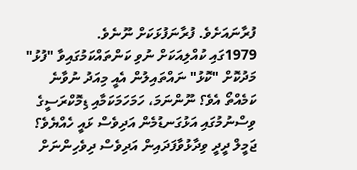ފުރާނައަށެވެ. ފުރާނަފުޅަކަށް ނޫނެވެ.
1979ގައި ކުއްލިއަކަށް ނުވި ކަންތައްކަމުގައިވާ "ފުޅު" މަދުކޮށް "ކޮޅު" ނައްތައިލުން އެއީ މިއަދު ނުވާނެ ކަމެއްތޯ އެވެ؟ ނޫންނަމަ، ހަމަހަމަކަމާއި ޑިމޮކްރަސީގެ ވިސްނުމުގައި އަޅުގަނޑުމެން އަދިވެސް ޅައީ ހެއްޔެވެ؟ ޖަމީލް ދީދީ ވިދާޅުވާފަދައިން އަދިވެސް ދިވެހިންނަށް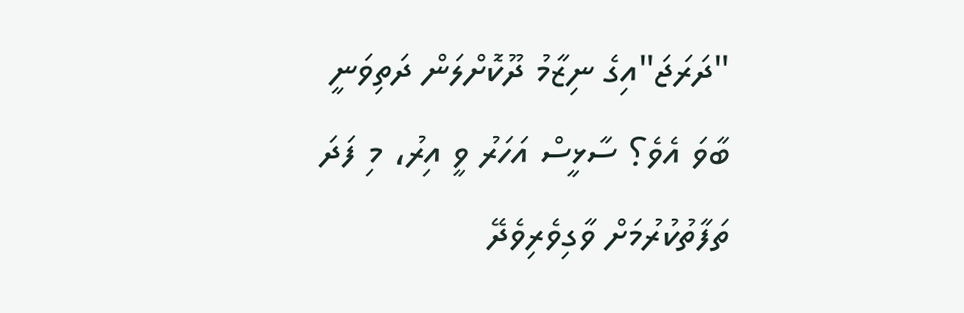"ދަރަޖަ"އިގެ ނިޒާމު ދޫކޮށްލަން ދަތިވަނީ ބާވަ އެވެ؟ ސާޅީސް އަހަރު ވީ އިރު، މި ފަދަ ތަފާތުކުރުމަށް ވާގިވެރިވެދޭ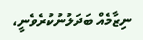ނިޒާމެއް ބަދަލުނުކުރެވެނީ،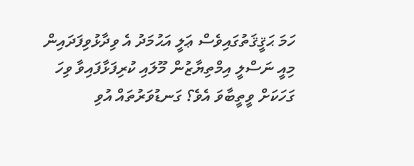ހަމަ ޙަޤީޤަތުގައިވެސް ޢަލީ އަޙުމަދު އެ ވިދާޅުވިފަދައިން މިއީ ނަސްލީ އިމްތިޔާޒުން މޫލައި ކުރިފަޅާފައިވާ ވިހަ ގަހަކަށް ވީތީބާވަ އެވެ؟ ގަނޑުވަރުތައް އުވި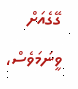ގޭގެއަށް ވީނަމަވެސް،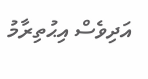އަދިވެސް އިޙުތިރާމު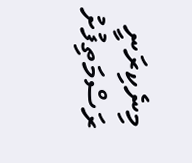މިނެކިރަނީ ރަސްމަތިފުށު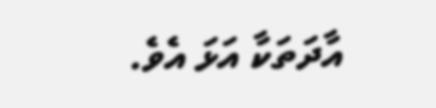އާދަތަކާ އަޅަ އެވެ.